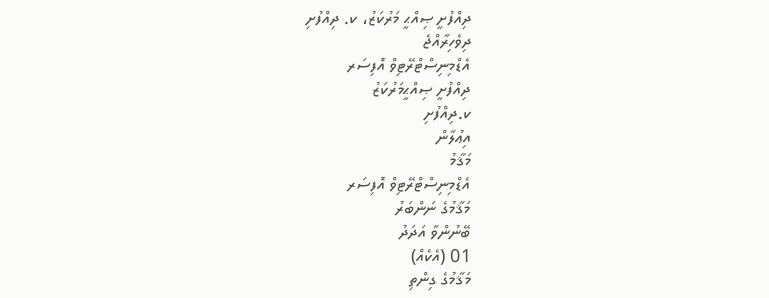ދިއްފުށީ ޞިއްޙީ މަރުކަޒު، ކ. ދިއްފުށި
ދިވެހިރާއްޖެ
އެޑްމިނިސްޓްރޭޓިވް އޮފިސަރ
ދިއްފުށީ ޞިއްޙީމަރުކަޒު
ކ.ދިއްފުށި
އިޢުލާން
މަޤާމު
އެޑްމިނިސްޓްރޭޓިވް އޮފިސަރ
މަޤާމުގެ ނަންބަރު
ބޭނުންވާ އަދަދު
01 (އެކެއް)
މަޤާމުގެ ގިންތި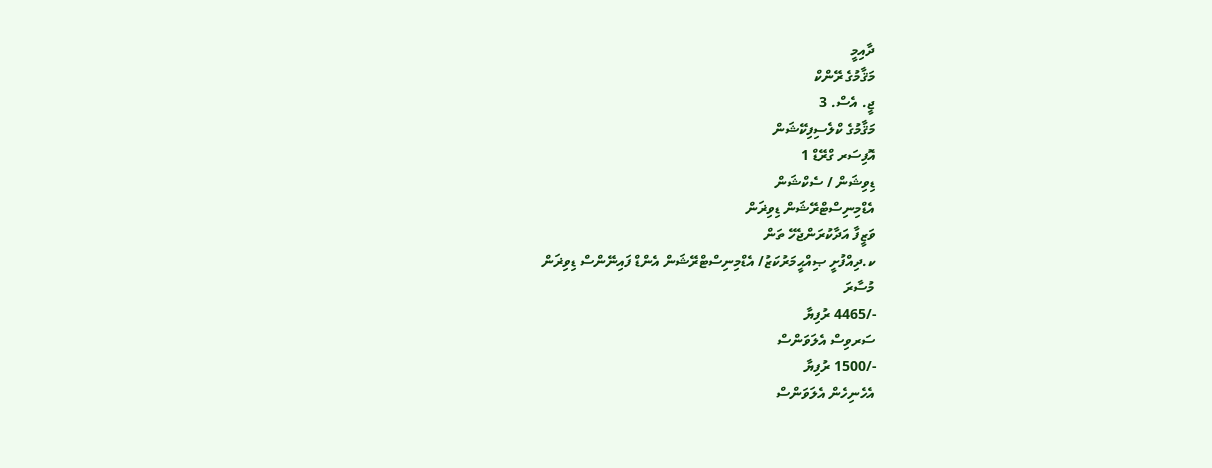ދާއިމީ
މަޤާމުގެ ރޭންކް
ޖީ. އެސް. 3
މަޤާމުގެ ކްލެސިފިކޭޝަން
އޮފިސަރ ގްރޭޑް 1
ޑިވިޝަން / ސެކްޝަން
އެޑްމިނިސްޓްރޭޝަން ޑިވިޜަން
ވަޒީފާ އަދާކުރަންޖެހޭ ތަން
ކ.ދިއްފުށީ ޞިއްޙީމަރުކަޒު/ އެޑްމިނިސްޓްރޭޝަން އެންޑް ފައިނޭންސް ޑިވިޜަން
މުސާރަ
-/4465 ރުފިޔާ
ސަރވިސް އެލަވަންސް
-/1500 ރުފިޔާ
އެހެނިހެން އެލަވަންސް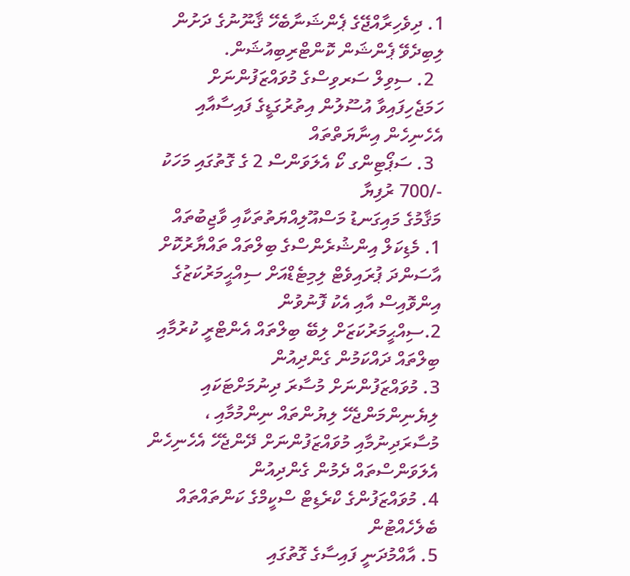1. ދިވެހިރާއްޖޭގެ ޕެންޝަނާބެހޭ ޤާނޫނުގެ ދަށުން ލިބިދެވޭ ޕެންޝަން ކޮންޓްރިބިއުޝަން.
  2. ސިވިލް ސަރވިސްގެ މުވައްޒަފުންނަށް ހަމަޖެހިފައިވާ އުސޫލުން އިތުރުގަޑީގެ ފައިސާއާއި އެހެނިހެން އިނާޔަތްތައް
  3. ސަޕޯޓިންގ ކޯ އެލަވަންސް 2 ގެ ގޮތުގައި މަހަކު -/700 ރުފިޔާ
މަޤާމުގެ މައިގަނޑު މަސްއޫލިއްޔަތުތަކާއި ވާޖިބުތައް
1. މެޑިކަލް އިންޝުރެންސްގެ ބިލްތައް ތައްޔާރުކޮށް އާސަންދަ ޕުރައިވެޓް ލިމިޓެޑްއަށް ސިއްޙީމަރުކަޒުގެ އިންވޮއިސް އާއި އެކު ފޮނުވުން
2.ސިއްޙީމަރުކަޒަށް ލިބޭ ބިލްތައް އެންޓްރީ ކުރުމާއި ބިލްތައް ދައްކަމުން ގެންދިއުން
3. މުވައްޒަފުންނަށް މުސާރަ ދިނުމަށްޓަކައި ލިޔެނިންމަންޖެހޭ ލިޔުންތައް ނިންމުމާއި ، މުސާރަދިނުމާއި މުވައްޒަފުންނަށް ދޭންޖެހޭ އެހެނިހެން އެލަވަންސްތައް ދެމުން ގެންދިއުން
4. މުވައްޒަފުންގެ ކްރެޑިޓް ސްކީމްގެ ކަންތައްތައް ބެލެހެއްޓުން
5. އާއްމުދަނީ ފައިސާގެ ގޮތުގައި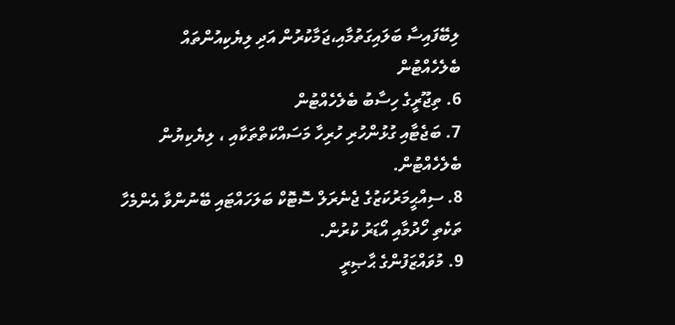ލިބޭފައިސާ ބަލައިގަތުމާއި،ޖަމާކުރުން އަދި ލިޔެކިއުންތައް ބެލެހެއްޓުން
6. ތިޖޫރީގެ ހިސާބު ބެލެހެއްޓުން
7. ބަޖެޓާއި ގުޅުންހުރި ހުރިހާ މަސައްކަތްތަކާއި ، ލިޔެކިޔުން ބެލެހެއްޓުން.
8. ސިއްޙީމަރުކަޒުގެ ޖެނެރަލް ސޮޓޮކް ބަލަހައްޓައި ބޭނުންވާ އެންމެހާ ތަކެތި ހޯދުމާއި އޯޑަރު ކުރުން.
9. މުވައްޒަފުންގެ ޙާޞިރީ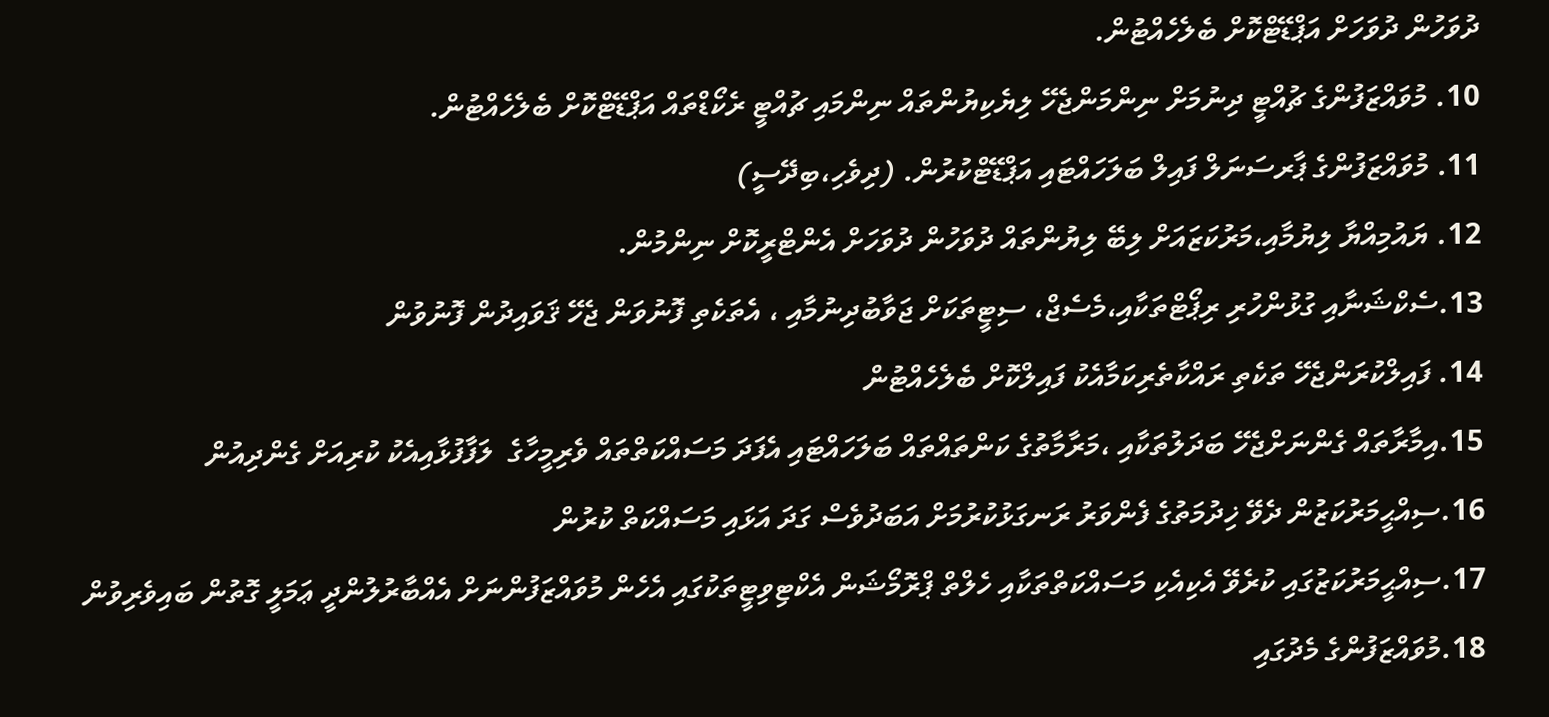ދުވަހުން ދުވަހަށް އަޕްޑޭޓްކޮށް ބެލެހެއްޓުން.
10. މުވައްޒަފުންގެ ޗުއްޓީ ދިނުމަށް ނިންމަންޖެހޭ ލިޔެކިޔުންތައް ނިންމައި ޗުއްޓީ ރެކޯޑްތައް އަޕްޑޭޓްކޮށް ބެލެހެއްޓުން.
11. މުވައްޒަފުންގެ ޕާރސަނަލް ފައިލް ބަލަހައްޓައި އަޕްޑޭޓްކުރުން. (ދިވެހި،ބިދޭސީ)
12. ޔައުމިއްޔާ ލިޔުމާއި،މަރުކަޒައަށް ލިބޭ ލިޔުންތައް ދުވަހުން ދުވަހަށް އެންޓްރީކޮށް ނިންމުން.
13.ސެކްޝަނާއި ގުޅުންހުރި ރިޕޯޓްތަކާއި،މެސެޖް، ސިޓީތަކަށް ޖަވާބުދިނުމާއި ، އެތަކެތި ފޮނުވަން ޖެހޭ ޤަވައިދުން ފޮނުވުން
14. ފައިލްކުރަންޖެހޭ ތަކެތި ރައްކާތެރިކަމާއެކު ފައިލްކޮށް ބެލެހެއްޓުން
15.އިމާރާތައް ގެންނަށްޖެހޭ ބަދަލުތަކާއި ،މަރާމާތުގެ ކަންތައްތައް ބަލަހައްޓައި އެފަދަ މަސައްކަތްތައް ވެރިމީހާގެ  ލަފާފުޅާއިއެކު ކުރިއަށް ގެންދިއުން
16.ސިއްޙީމަރުކަޒުން ދެވޭ ޚިދުމަތުގެ ފެންވަރު ރަނގަޅުކުރުމަށް އަބަދުވެސް ގަދަ އަޅައި މަސައްކަތް ކުރުން
17.ސިއްޙީމަރުކަޒުގައި ކުރެވޭ އެކިއެކި މަސައްކަތްތަކާއި ހެލްތް ޕްރޮމޯޝަން އެކްޓިވިޓީތަކުގައި އެހެން މުވައްޒަފުންނަށް އެއްބާރުލުންދީ ޢަމަލީ ގޮތުން ބައިވެރިވުން
18.މުވައްޒަފުންގެ މެދުގައި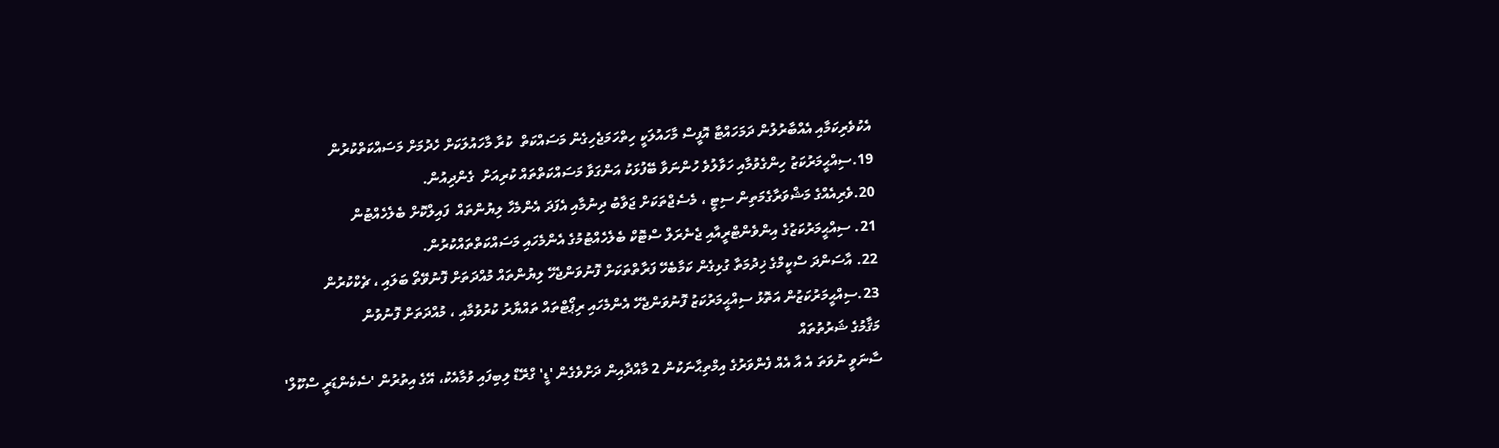އެކުވެރިކަމާއި އެއްބާރުލުން ދަމަހައްޓާ އޮފީސް މާހައުލަކީ ހިތްހަމަޖެހިގެން މަސައްކަތް  ކުރާ މާހައުލަކަށް ހެދުމަށް މަސައްކަތްކުރުން
19.ސިއްޙީމަރުކަޒު ހިންގެވުމާއި ހަވާލުވެ ހުންނަވާ ބޭފުޅަކު އަންގަވާ މަސައްކަތްތައް ކުރިއަށް  ގެންދިއުން.
20.ވެރިއެއްގެ މަޝްވަރާގެމަތިން ސިޓީ ، މެސެޖްތަކަށް ޖަވާބު ދިނުމާއި އެފަދަ އެންމެހާ ލިޔުންތައް  ފައިލްކޮށް ބެލެހެއްޓުން
21. ސިއްޙީމަރުކަޒުގެ އިންވެންޓްރީއާއި ޖެނެރަލް ސްޓޮކް ބެލެހެއްޓުމުގެ އެންމެހައި މަސައްކަތްތައްކުރުން.
22. އާސަންދަ ސްކީމްގެ ޚިދުމަތާ ގުޅިގެން ކަމާބެހޭ ފަރާތްތަކަށް ފޮނުވަންޖެހޭ ލިޔުންތައް މުއްދަތަށް ފޮނުވޭތޯ ބަލައި ، ޗެކްކުރުން
23.ސިއްޙީމަރުކަޒުން އަތޮޅު ސިއްޙީމަރުކަޒު ފޮނުވަންޖެހޭ އެންމެހައި ރިޕޯޓްތައް ތައްޔާރު ކުރުވުމާއި ، މުއްދަތަށް ފޮނުވުން
މަޤާމުގެ ޝަރުތުތައް
ސާނަވީ ނުވަތަ އެ އާ އެއް ފެންވަރުގެ އިމްތިޙާނަކުން 2 މާއްދާއިން ދަށްވެގެން 'ޑީ' ގްރޭޑް ލިބިފައި ވުމާއެކު، އޭގެ އިތުރުން 'ސެކެންޑަރީ ސްކޫލް'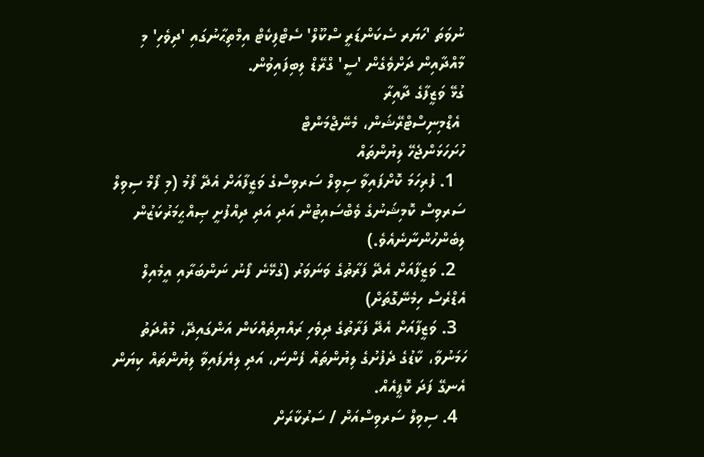ނުވަތަ 'ހަޔަރ ސެކަންޑަރީ ސްކޫލް' ސެޓްފިކެޓް އިމްތިޙާނުގައި 'ދިވެހި' މި މާއްދާއިން ދަށްވެގެން 'ސީ' ގްރޭޑް ލިބިފައިވުން.
ގުޅޭ ވަޒީފާގެ ދާއިރާ
 އެޑްމިނިސްޓްރޭޝަން، މެނޭޖްމަންޓް
ހުށަހަޅަންޖެހޭ ލިޔުންތައް
  1. ފުރިހަމަ ކޮށްފައިވާ ސިވިލް ސަރވިސްގެ ވަޒީފާއަށް އެދޭ ފޯމު (މި ފޯމް ސިވިލް ސަރވިސް ކޮމިޝަނުގެ ވެބްސައިޓުން އަދި އަދި ދިއްފުށީ ޞިއްޙީމަރުކަޒުން ލިބެންހުންނާނެއެވެ.)
  2. ވަޒީފާއަށް އެދޭ ފަރާތުގެ ވަނަވަރު (ގުޅޭނެ ފޯނު ނަންބަރާއި އީމެއިލް އެޑްރެސް ހިމެނޭގޮތަށް)
  3. ވަޒީފާއަށް އެދޭ ފަރާތުގެ ދިވެހި ރައްޔިތެއްކަން އަންގައިދޭ، މުއްދަތު ހަމަނުވާ، ކާޑުގެ ދެފުށުގެ ލިޔުންތައް ފެންނަ، އަދި ލިޔެފައިވާ ލިޔުންތައް ކިޔަން އެނގޭ ފަދަ ކޮޕީއެއް.
  4. ސިވިލް ސަރވިސްއަށް / ސަރުކާރަށް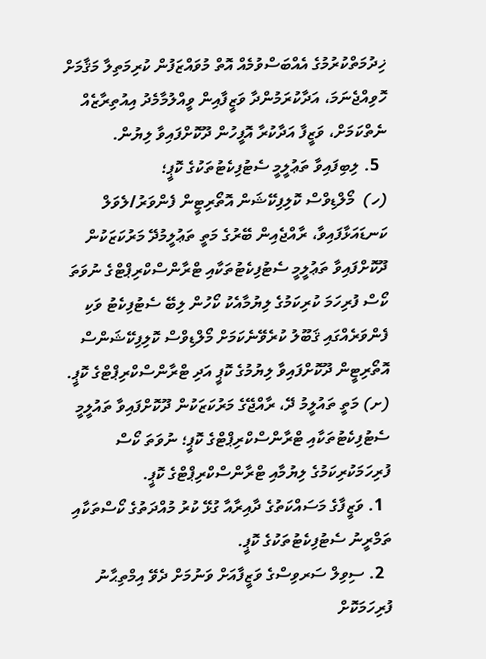ޚިދުމަތްކުރުމުގެ އެއްބަސްވުމެއް އޮތް މުވައްޒަފުން ކުރިމަތިލާ މަޤާމަށް ހޮވިއްޖެނަމަ، އަދާކުރަމުންދާ ވަޒީފާއިން ވީއްލުމާމެދު އިއުތިރާޒެއް ނެތްކަމަށް، ވަޒީފާ އަދާކުރާ އޮފީހުން ދޫކޮށްފައިވާ ލިޔުން.
  5. ލިބިފައިވާ ތަޢުލީމީ ސެޓުފިކެޓުތަކުގެ ކޮޕީ؛
(ހ)  މޯލްޑިވްސް ކޮލިފިކޭޝަން އޮތޯރިޓީން ފެންވަރު/ލެވަލް ކަނޑައަޅާފައިވާ، ރާއްޖެއިން ބޭރުގެ މަތީ ތަޢުލީމުދޭ މަރުކަޒަކުން ދޫކޮށްފައިވާ ތަޢުލީމީ ސެޓުފިކެޓުތަކާއި ޓްރާންސްކްރިޕްޓްގެ ނުވަތަ ކޯސް ފުރިހަމަ ކުރިކަމުގެ ލިޔުމާއެކު ކޯހުން ލިބޭ ސެޓުފިކެޓު ވަކި ފެންވަރެއްގައި ޤަބޫލު ކުރެވޭނެކަމަށް މޯލްޑިވްސް ކޮލިފިކޭޝަންސް އޮތޯރިޓީން ދޫކޮށްފައިވާ ލިޔުމުގެ ކޮޕީ އަދި ޓްރާންސްކްރިޕްޓްގެ ކޮޕީ.
(ށ) މަތީ ތައުލީމު ދޭ، ރާއްޖޭގެ މަރުކަޒަކުން ދޫކޮށްފައިވާ ތައުލީމީ ސެޓުފިކެޓުތަކާއި ޓްރާންސްކްރިޕްޓްގެ ކޮޕީ؛ ނުވަތަ ކޯސް ފުރިހަމަކުރިކަމުގެ ލިޔުމާއި ޓްރާންސްކްރިޕްޓްގެ ކޮޕީ.
  1. ވަޒީފާގެ މަސައްކަތުގެ ދާއިރާއާ ގުޅޭ ކުރު މުއްދަތުގެ ކޯސްތަކާއި ތަމްރީނު ސެޓުފިކެޓުތަކުގެ ކޮޕީ.
  2. ސިވިލް ސަރވިސްގެ ވަޒީފާއަށް ވަނުމަށް ދެވޭ އިމްތިޙާނު ފުރިހަމަކޮށް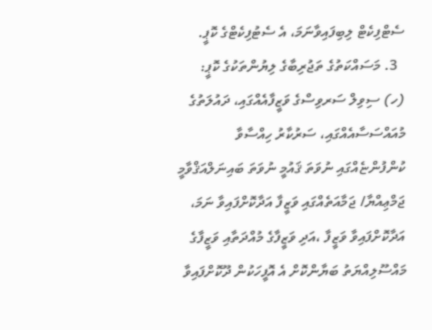ސެޓްފިކެޓް ލިބިފައިވާނަމަ، އެ ސެޓުފިކެޓްގެ ކޮޕީ.
  3. މަސައްކަތުގެ ތަޖުރިބާގެ ލިޔުންތަކުގެ ކޮޕީ:
(ހ) ސިވިލް ސަރވިސްގެ ވަޒީފާއެއްގައި، ދައުލަތުގެ މުއައްސަސާއެއްގައި، ސަރުކާރު ހިއްސާވާ ކުންފުންޏެއްގައި ނުވަތަ ޤައުމީ ނުވަތަ ބައިނަލްއަޤްވާމީ ޖަމްޢިއްޔާ/ ޖަމާއަތެއްގައި ވަޒީފާ އަދާކޮށްފައިވާ ނަމަ، އަދާކޮށްފައިވާ ވަޒީފާ ،އަދި ވަޒީފާގެ މުއްދަތާއި ވަޒީފާގެ މައްސޫލިއްޔަތު ބަޔާންކޮށް އެ އޮފީހަކުން ދޫކޮށްފައިވާ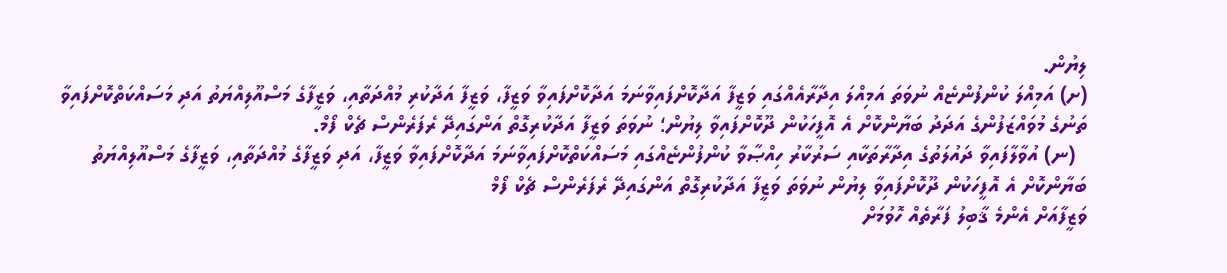ލިޔުން.
(ށ) އަމިއްލަ ކުންފުންޏެއް ނުވަތަ އަމިއްލަ އިދާރާއެއްގައި ވަޒީފާ އަދާކޮށްފައިވާނަމަ އަދާކޮށްފައިވާ ވަޒީފާ، ވަޒީފާ އަދާކުރި މުއްދަތާއި، ވަޒީފާގެ މަސްއޫލިއްޔަތު އަދި މަސައްކަތްކޮށްފައިވާ ތަނުގެ މުވައްޒަފުންގެ އަދަދު ބަޔާންކޮށް އެ އޮފީހަކުން ދޫކޮށްފައިވާ ލިޔުން؛ ނުވަތަ ވަޒީފާ އަދާކުރިގޮތް އަންގައިދޭ ރެފަރެންސް ޗެކް ފޯމް.
  (ނ) އުވާލާފައިވާ ދައުލަތުގެ އިދާރާތަކާއި ސަރުކާރު ހިއްޞާވާ ކުންފުންޏެއްގައި މަސައްކަތްކޮށްފައިވާނަމަ އަދާކޮށްފައިވާ ވަޒީފާ، އަދި ވަޒީފާގެ މުއްދަތާއި، ވަޒީފާގެ މަސްއޫލިއްޔަތު ބަޔާންކޮށް އެ އޮފީހަކުން ދޫކޮށްފައިވާ ލިޔުން ނުވަތަ ވަޒީފާ އަދާކުރިގޮތް އަންގައިދޭ ރެފަރެންސް ޗެކް ފޯމް
ވަޒީފާއަށް އެންމެ ޤާބިލު ފަރާތެއް ހޮވުމަށް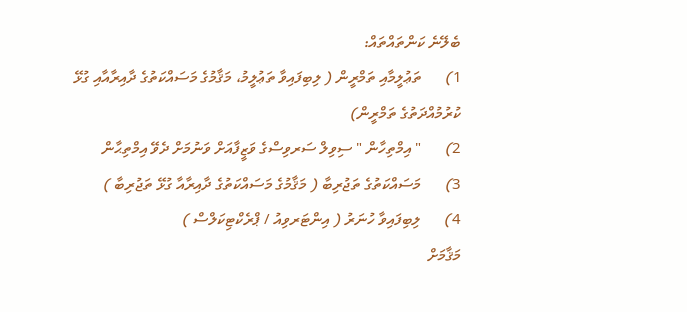ބެލޭނެ ކަންތައްތައް:
1)      ތަޢުލީމާއި ތަމްރީން ( ލިބިފައިވާ ތަޢުލީމު، މަޤާމުގެ މަސައްކަތުގެ ދާއިރާއާއި ގުޅޭ ކުރުމުއްދަތުގެ ތަމްރީން)
2)      " އިމްތިހާން " ސިވިލް ސަރވިސްގެ ވަޒީފާއަށް ވަނުމަށް ދެވޭ އިމްތިޙާން
3)      މަސައްކަތުގެ ތަޖުރިބާ ( މަޤާމުގެ މަސައްކަތުގެ ދާއިރާއާ ގުޅޭ ތަޖުރިބާ )
4)      ލިބިފައިވާ ހުނަރު ( އިންޓަރވިއު / ޕްރެކްޓިކަލްސް )
މަޤާމަށް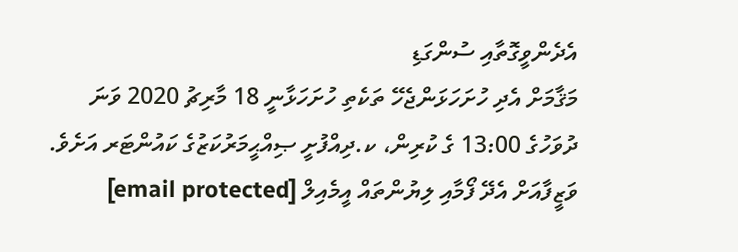އެދެންވީގޮތާއި ސުންގަޑި
މަޤާމަށް އެދި ހުށަހަޅަންޖެހޭ ތަކެތި ހުށަހަޅާނީ 18 މާރިޗު 2020 ވަނަ ދުވަހުގެ 13:00 ގެ ކުރިން، ކ.ދިއްފުށީ ޞިއްޙީމަރުކަޒުގެ ކައުންޓަރ އަށެވެ. ވަޒީފާއަށް އެދޭ ފޯމާއި ލިޔުންތައް އީމެއިލް [email protected]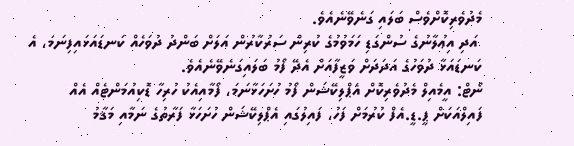މެދުވެރިކޮށްވެސް ބަލައި ގަނެވޭނެއެވެ.
 އަދި އިޢުލާނުގެ ސުންގަޑި ހަމަވުމުގެ ކުރިން ސަރުކާރުން އަލަށް ބަންދު ދުވަހެއް ކަނޑައަޅައިފިނަމަ، އެ ކަނޑައަޅާ ދުވަހުގެ އަދަދަށް ވަޒީފާއަށް އެދޭ ފޯމު ބަލައިގަނެވޭނެއެވެ.
ނޯޓް: އީމެއިލް މެދުވެރިކޮށް އެޕްލިކޭޝަން ފޯމު ހުށަހަޅާނަމަ، ފޯމާއިއެކު ހުރިހާ ޑޮކިއުމަންޓެއް އެއް ފައިލްއަކަށް ޕީ.ޑީ.އެފް ކުރުމަށް ފަހު، ފައިލުގައި އެޕްލިކޭޝަން ހުށަހަޅާ ފަރާތުގެ ނަމާއި މަޤާމު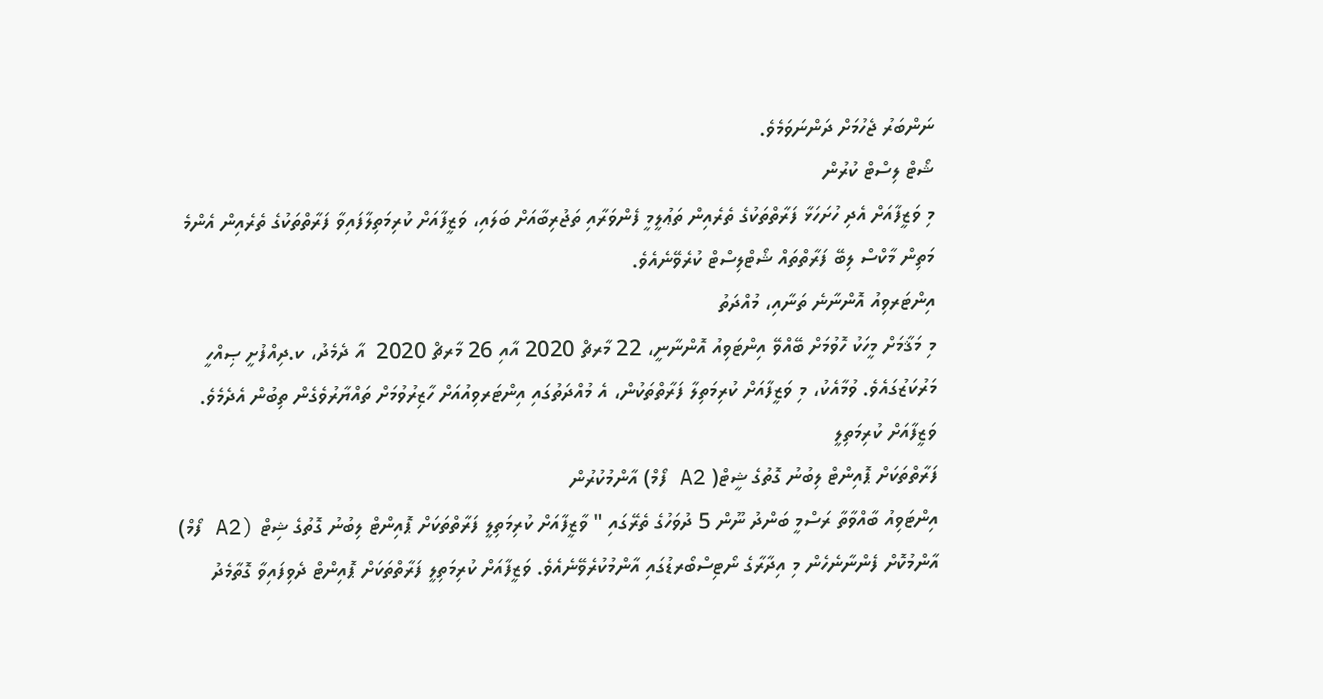ނަންބަރު ޖެހުމަށް ދަންނަވަމެވެ.
ޝޯޓް ލިސްޓް ކުރުން
މި ވަޒީފާއަށް އެދި ހުށަހަޅާ ފަރާތްތަކުގެ ތެރެއިން ތަޢުލީމީ ފެންވަރާއި ތަޖުރިބާއަށް ބަލައި، ވަޒީފާއަށް ކުރިމަތިލާފައިވާ ފަރާތްތަކުގެ ތެރެއިން އެންމެ މަތިން މާކްސް ލިބޭ ފަރާތްތައް ޝޯޓްލިސްޓް ކުރެވޭނެއެވެ.
އިންޓަރވިއު އޮންނާނެ ތަނާއި، މުއްދަތު
މި މަޤާމަށް މީހަކު ހޮވުމަށް ބޭއްވޭ އިންޓަވިއު އޮންނާނީ، 22 މާރޗް 2020 އާއި 26 މާރޗް 2020  އާ ދެމެދު، ކ.ދިއްފުށީ ޞިއްހީ މަރުކަޒުގައެވެ. ވުމާއެކު، މި ވަޒީފާއަށް ކުރިމަތިލާ ފަރާތްތަކުން، އެ މުއްދަތުގައި އިންޓަރވިއުއަށް ހާޒިރުވުމަށް ތައްޔާރުވެގެން ތިބުން އެދެމެވެ.
ވަޒީފާއަށް ކުރިމަތިލީ
ފަރާތްތަކަށް ޕޮއިންޓް ލިބުނު ގޮތުގެ ޝީޓް( A2 ފޯމް) އާންމުކުރުން
އިންޓަވިއު ބާއްވާތާ ރަސްމީ ބަންދު ނޫން 5 ދުވަހުގެ ތެރޭގައި " ވާޒީފާއަށް ކުރިމަތިލީ ފަރާތްތަކަށް ޕޮއިންޓް ލިބުނު ގޮތުގެ ޝިޓް (A2 ފޯމް) އާންމުކޮށް ފެންނާނެހެން މި އިދާރާގެ ނޯޓިސްބޯރޑުގައި އާންމުކުރެވޭނެއެވެ. ވަޒީފާއަށް ކުރިމަތިލީ ފަރާތްތަކަށް ޕޮއިންޓް ދެވިފައިވާ ގޮތާމެދު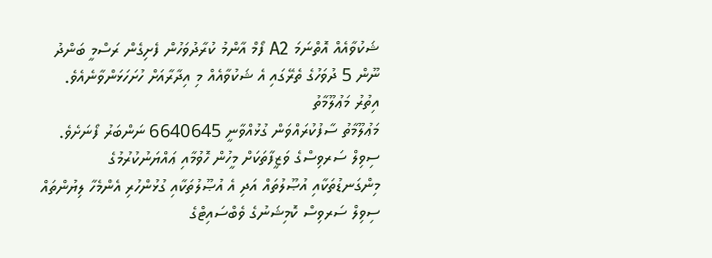ޝަކުވާއެއް އޮތްނަމަ A2 ފޯމް އާންމު ކުރާދުވަހުން ފެށިގެން ރަސްމީ ބަންދު ނޫން 5 ދުވަހުގެ ތެރޭގައި އެ ޝަކުވާއެއް މި އިދާރާއަށް ހުށަހަޅަންވާނެއެވެ.
އިތުރު މަޢުލޫމާތު
މަޢުލޫމާތު ސާފުކުރައްވަން ގުޅުއްވާނީ 6640645 ނަންބަރު ފޯނަށެވެ. ސިވިލް ސަރވިސްގެ ވަޒީފާތަކަށް މީހުން ހޮވުމާއި ޢައްޔަނުކުރުމުގެ މިންގަނޑުތަކާއި އުޞޫލުތައް އަދި އެ އުޞޫލުތަކާއި ގުޅުންހުރި އެންމެހާ ލިޔުންތައް ސިވިލް ސަރވިސް ކޮމިޝަނުގެ ވެބްސައިޓްގެ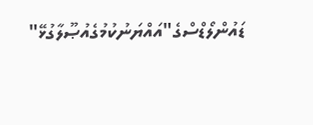ޑައުންލޯޑްސްގެ"އައްޔަނުކުމުގެއުޞޫލާގުޅޭ"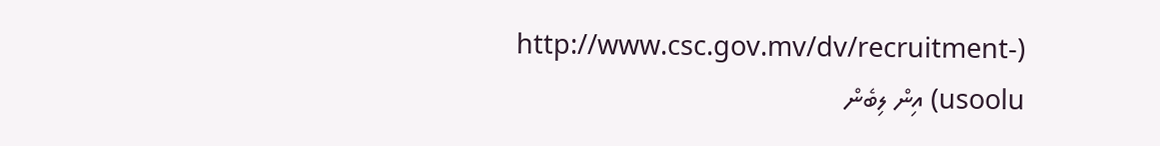(http://www.csc.gov.mv/dv/recruitment-usoolu) އިން ލިބެން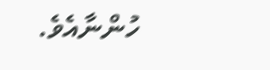ހުންނާއެވެ.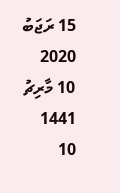15 ރަޖަބު 2020
10 މާރިޗު  1441
10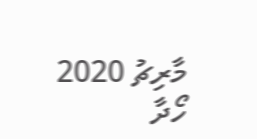މާރިޗު 2020
ހޯދާ